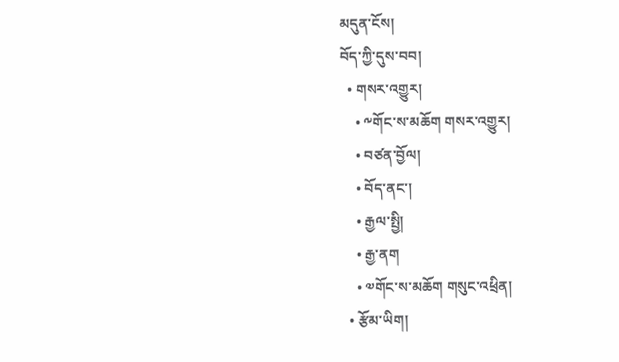མདུན་ངོས།
བོད་ཀྱི་དུས་བབ།
  • གསར་འགྱུར།
    • ༸གོང་ས་མཆོག གསར་འགྱུར།
    • བཙན་བྱོལ།
    • བོད་ནང་།
    • རྒྱལ་སྤྱི།
    • རྒྱ་ནག
    • ༧གོང་ས་མཆོག གསུང་འཕྲིན།
  • རྩོམ་ཡིག།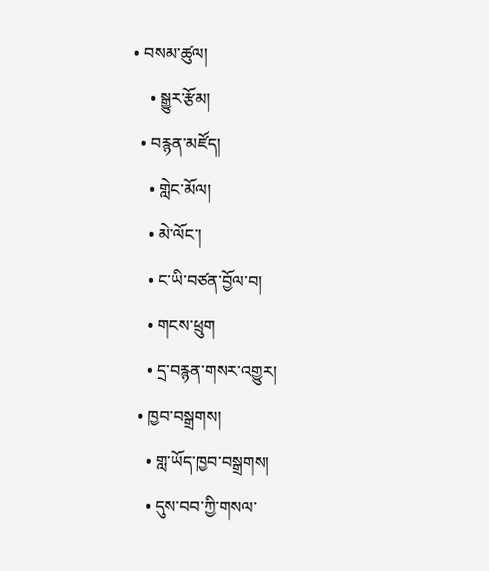• བསམ་ཚུལ།
    • སྒྱུར་རྩོམ།
  • བརྙན་མཛོད།
    • གླེང་མོལ།
    • མེ་ལོང་།
    • ང་ཡི་བཙན་བྱོལ་བ།
    • གངས་ཕྲུག
    • དྲ་བརྙན་གསར་འགྱུར།
  • ཁྱབ་བསྒྲགས།
    • གླ་ཡོད་ཁྱབ་བསྒྲགས།
    • དུས་བབ་ཀྱི་གསལ་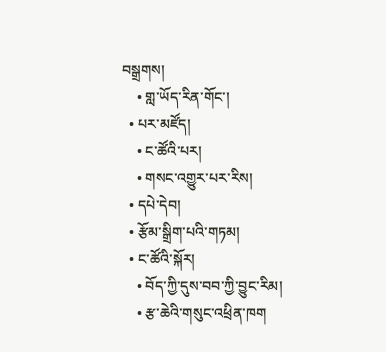བསྒྲགས།
    • གླ་ཡོད་རིན་གོང་།
  • པར་མཛོད།
    • ང་ཚོའི་པར།
    • གསང་འགྱུར་པར་རིས།
  • དཔེ་དེབ།
  • རྩོམ་སྒྲིག་པའི་གཏམ།
  • ང་ཚོའི་སྐོར།
    • བོད་ཀྱི་དུས་བབ་ཀྱི་བྱུང་རིམ།
    • རྩ་ཆེའི་གསུང་འཕྲིན་ཁག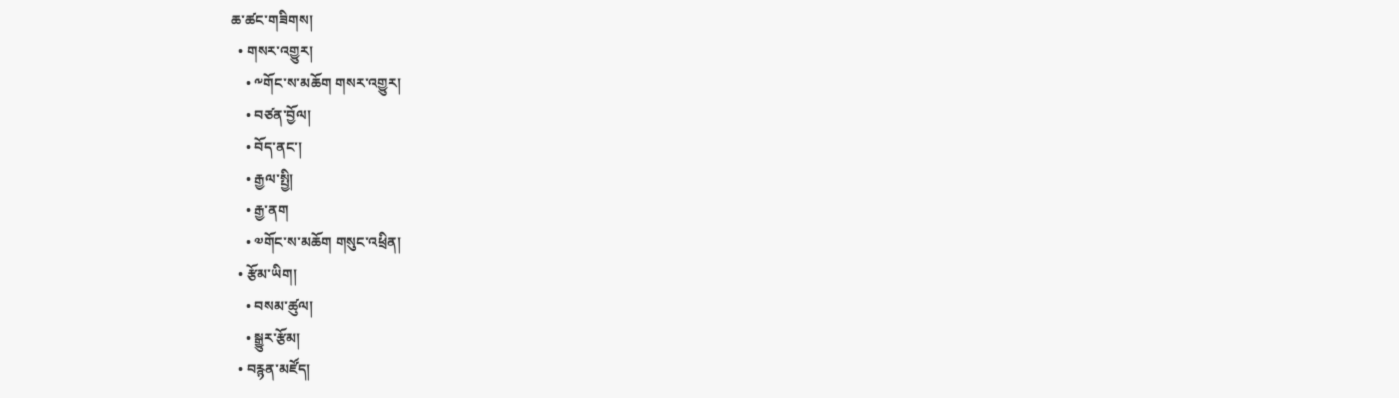ཆ་ཚང་གཟིགས།
  • གསར་འགྱུར།
    • ༸གོང་ས་མཆོག གསར་འགྱུར།
    • བཙན་བྱོལ།
    • བོད་ནང་།
    • རྒྱལ་སྤྱི།
    • རྒྱ་ནག
    • ༧གོང་ས་མཆོག གསུང་འཕྲིན།
  • རྩོམ་ཡིག།
    • བསམ་ཚུལ།
    • སྒྱུར་རྩོམ།
  • བརྙན་མཛོད།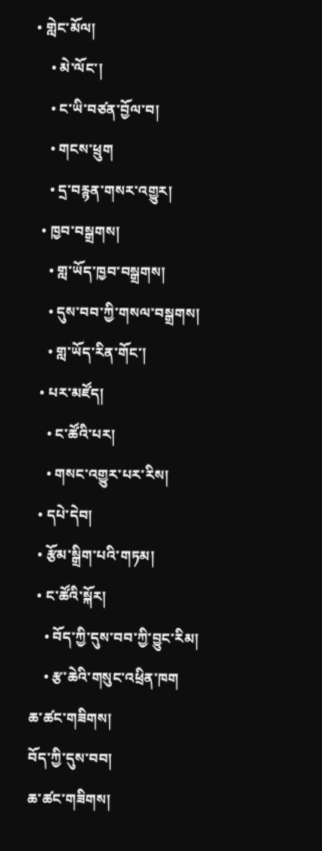• གླེང་མོལ།
    • མེ་ལོང་།
    • ང་ཡི་བཙན་བྱོལ་བ།
    • གངས་ཕྲུག
    • དྲ་བརྙན་གསར་འགྱུར།
  • ཁྱབ་བསྒྲགས།
    • གླ་ཡོད་ཁྱབ་བསྒྲགས།
    • དུས་བབ་ཀྱི་གསལ་བསྒྲགས།
    • གླ་ཡོད་རིན་གོང་།
  • པར་མཛོད།
    • ང་ཚོའི་པར།
    • གསང་འགྱུར་པར་རིས།
  • དཔེ་དེབ།
  • རྩོམ་སྒྲིག་པའི་གཏམ།
  • ང་ཚོའི་སྐོར།
    • བོད་ཀྱི་དུས་བབ་ཀྱི་བྱུང་རིམ།
    • རྩ་ཆེའི་གསུང་འཕྲིན་ཁག
ཆ་ཚང་གཟིགས།
བོད་ཀྱི་དུས་བབ།
ཆ་ཚང་གཟིགས།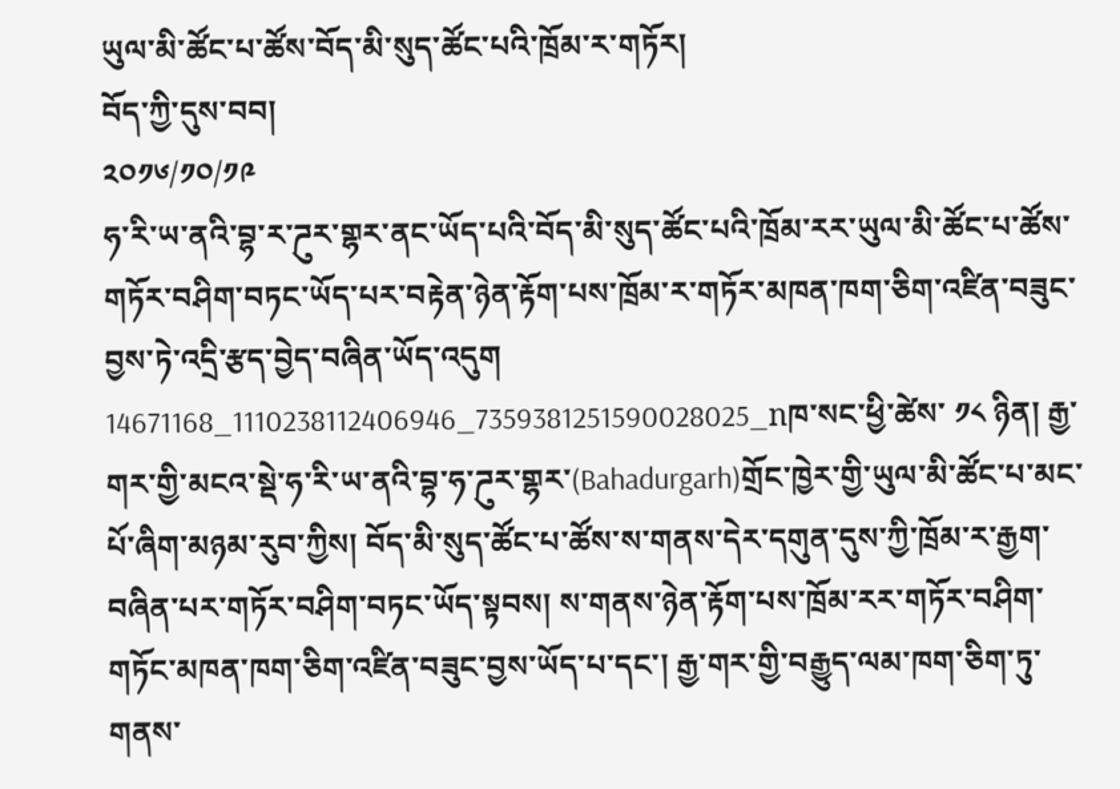ཡུལ་མི་ཚོང་པ་ཚོས་བོད་མི་སུད་ཚོང་པའི་ཁྲོམ་ར་གཏོར།
བོད་ཀྱི་དུས་བབ།
༢༠༡༦/༡༠/༡༩
ཧ་རི་ཡ་ནའི་བྷ་ར་ཌུར་གྷར་ནང་ཡོད་པའི་བོད་མི་སུད་ཚོང་པའི་ཁྲོམ་རར་ཡུལ་མི་ཚོང་པ་ཚོས་གཏོར་བཤིག་བཏང་ཡོད་པར་བརྟེན་ཉེན་རྟོག་པས་ཁྲོམ་ར་གཏོར་མཁན་ཁག་ཅིག་འཛིན་བཟུང་བྱས་ཏེ་འདྲི་རྩད་བྱེད་བཞིན་ཡོད་འདུག
14671168_1110238112406946_7359381251590028025_nཁ་སང་ཕྱི་ཚེས་ ༡༨ ཉིན། རྒྱ་གར་གྱི་མངའ་སྡེ་ཧ་རི་ཡ་ནའི་བྷ་ཧ་ཌུར་གྷར་(Bahadurgarh)གྲོང་ཁྱེར་གྱི་ཡུལ་མི་ཚོང་པ་མང་པོ་ཞིག་མཉམ་རུབ་ཀྱིས། བོད་མི་སུད་ཚོང་པ་ཚོས་ས་གནས་དེར་དགུན་དུས་ཀྱི་ཁྲོམ་ར་རྒྱག་བཞིན་པར་གཏོར་བཤིག་བཏང་ཡོད་སྟབས། ས་གནས་ཉེན་རྟོག་པས་ཁྲོམ་རར་གཏོར་བཤིག་གཏོང་མཁན་ཁག་ཅིག་འཛིན་བཟུང་བྱས་ཡོད་པ་དང་། རྒྱ་གར་གྱི་བརྒྱུད་ལམ་ཁག་ཅིག་ཏུ་གནས་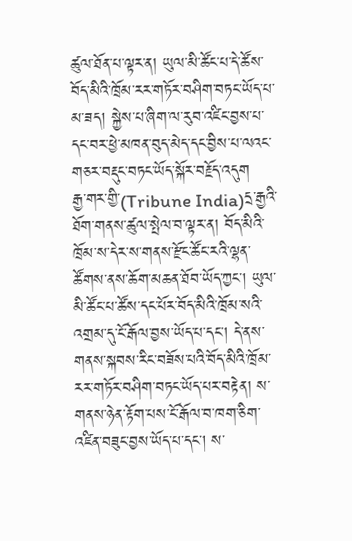ཚུལ་ཐོན་པ་ལྟར་ན། ཡུལ་མི་ཚོང་པ་དེ་ཚོས་བོད་མིའི་ཁྲོམ་རར་གཏོར་བཤིག་བཏང་ཡོད་པ་མ་ཟད། སྐྱེས་པ་ཞིག་ལ་རུབ་འཛིང་བྱས་པ་དང་བར་ཕྱེ་མཁན་བུད་མེད་དང་བྱིས་པ་ལའང་གཅར་བརྡུང་བཏང་ཡོད་སྐོར་བརྗོད་འདུག
རྒྱ་གར་གྱི་(Tribune India)དྲ་རྒྱའི་ཐོག་གནས་ཚུལ་སྤེལ་བ་ལྟར་ན། བོད་མིའི་ཁྲོམ་ས་དེར་ས་གནས་རྫོང་ཚོང་རའི་ལྷན་ཚོགས་ནས་ཆོག་མཆན་ཐོབ་ཡོད་ཀྱང་། ཡུལ་མི་ཚོང་པ་ཚོས་དང་པོར་བོད་མིའི་ཁྲོམ་སའི་འགྲམ་དུ་ངོ་རྒོལ་བྱས་ཡོད་པ་དང་། དེ་ནས་གནས་སྐབས་རིང་བཟོས་པའི་བོད་མིའི་ཁྲོམ་རར་གཏོར་བཤིག་བཏང་ཡོད་པར་བརྟེན། ས་གནས་ཉེན་རྟོག་པས་ངོ་རྒོལ་བ་ཁག་ཅིག་འཛིན་བཟུང་བྱས་ཡོད་པ་དང་། ས་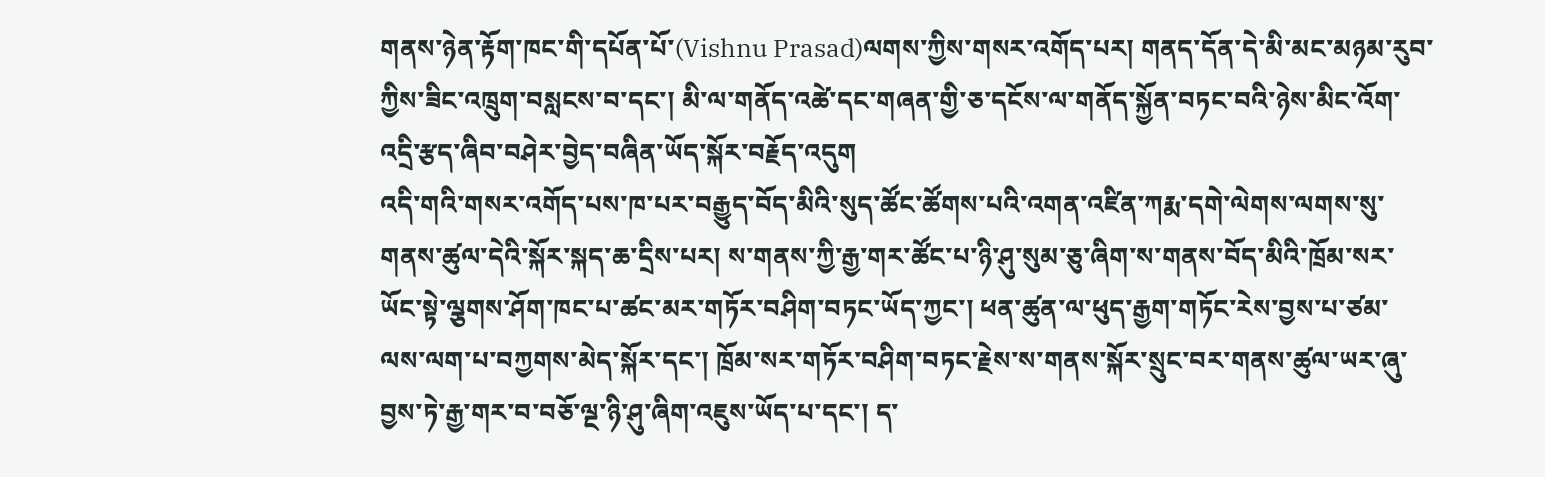གནས་ཉེན་རྟོག་ཁང་གི་དཔོན་པོ་(Vishnu Prasad)ལགས་ཀྱིས་གསར་འགོད་པར། གནད་དོན་དེ་མི་མང་མཉམ་རུབ་ཀྱིས་ཟིང་འཁྲུག་བསླངས་བ་དང་། མི་ལ་གནོད་འཚེ་དང་གཞན་གྱི་ཅ་དངོས་ལ་གནོད་སྐྱོན་བཏང་བའི་ཉེས་མིང་འོག་འདྲི་རྩད་ཞིབ་བཤེར་བྱེད་བཞིན་ཡོད་སྐོར་བརྗོད་འདུག
འདི་གའི་གསར་འགོད་པས་ཁ་པར་བརྒྱུད་བོད་མིའི་སུད་ཚོང་ཚོགས་པའི་འགན་འཛིན་ཀརྨ་དགེ་ལེགས་ལགས་སུ་གནས་ཚུལ་དེའི་སྐོར་སྐད་ཆ་དྲིས་པར། ས་གནས་ཀྱི་རྒྱ་གར་ཚོང་པ་ཉི་ཤུ་སུམ་ཅུ་ཞིག་ས་གནས་བོད་མིའི་ཁྲོམ་སར་ཡོང་སྟེ་ལྕགས་ཤོག་ཁང་པ་ཚང་མར་གཏོར་བཤིག་བཏང་ཡོད་ཀྱང་། ཕན་ཚུན་ལ་ཕུད་རྒྱག་གཏོང་རེས་བྱས་པ་ཙམ་ལས་ལག་པ་བཀྱགས་མེད་སྐོར་དང་། ཁྲོམ་སར་གཏོར་བཤིག་བཏང་རྗེས་ས་གནས་སྐོར་སྲུང་བར་གནས་ཚུལ་ཡར་ཞུ་བྱས་ཏེ་རྒྱ་གར་བ་བཅོ་ལྔ་ཉི་ཤུ་ཞིག་འཇུས་ཡོད་པ་དང་། ད་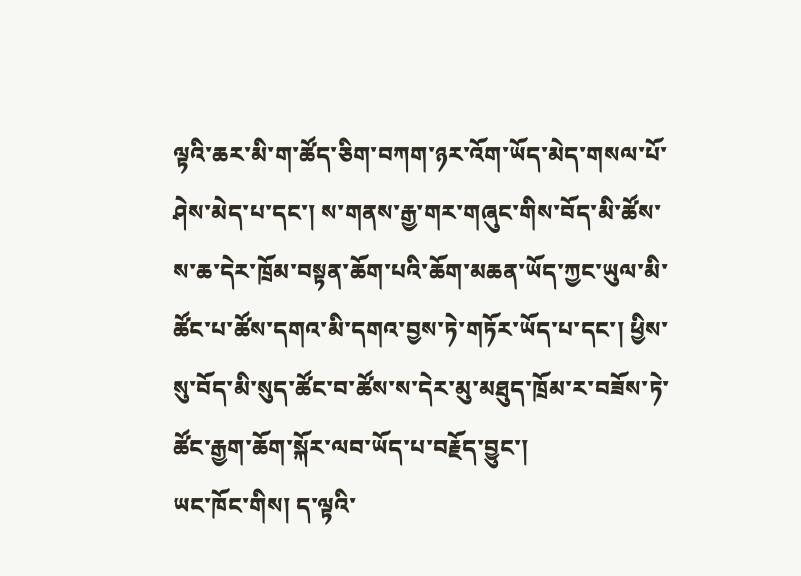ལྟའི་ཆར་མི་ག་ཚོད་ཅིག་བཀག་ཉར་འོག་ཡོད་མེད་གསལ་པོ་ཤེས་མེད་པ་དང་། ས་གནས་རྒྱ་གར་གཞུང་གིས་བོད་མི་ཚོས་ས་ཆ་དེར་ཁྲོམ་བསྟན་ཆོག་པའི་ཆོག་མཆན་ཡོད་ཀྱང་ཡུལ་མི་ཚོང་པ་ཚོས་དགའ་མི་དགའ་བྱས་ཏེ་གཏོར་ཡོད་པ་དང་། ཕྱིས་སུ་བོད་མི་སུད་ཚོང་བ་ཚོས་ས་དེར་མུ་མཐུད་ཁྲོམ་ར་བཟོས་ཏེ་ཚོང་རྒྱག་ཆོག་སྐོར་ལབ་ཡོད་པ་བརྗོད་བྱུང་།
ཡང་ཁོང་གིས། ད་ལྟའི་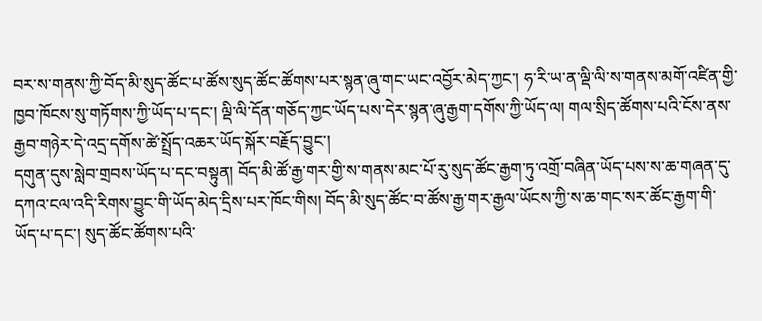བར་ས་གནས་ཀྱི་བོད་མི་སུད་ཚོང་པ་ཚོས་སུད་ཚོང་ཚོགས་པར་སྙན་ཞུ་གང་ཡང་འབྱོར་མེད་ཀྱང་། ཧ་རི་ཡ་ན་ལྡི་ལི་ས་གནས་མགོ་འཛིན་གྱི་ཁྱབ་ཁོངས་སུ་གཏོགས་ཀྱི་ཡོད་པ་དང་། ལྡི་ལི་དོན་གཅོད་ཀྱང་ཡོད་པས་དེར་སྙན་ཞུ་རྒྱག་དགོས་ཀྱི་ཡོད་ལ། གལ་སྲིད་ཚོགས་པའི་ངོས་ནས་རྒྱབ་གཉེར་དེ་འདྲ་དགོས་ཚེ་སྤྲོད་འཆར་ཡོད་སྐོར་བརྗོད་བྱུང་།
དགུན་དུས་སླེབ་གྲབས་ཡོད་པ་དང་བསྟུན། བོད་མི་ཚོ་རྒྱ་གར་གྱི་ས་གནས་མང་པོ་རུ་སུད་ཚོང་རྒྱག་ཏུ་འགྲོ་བཞིན་ཡོད་པས་ས་ཆ་གཞན་དུ་དཀའ་ངལ་འདི་རིགས་བྱུང་གི་ཡོད་མེད་དྲིས་པར་ཁོང་གིས། བོད་མི་སུད་ཚོང་བ་ཚོས་རྒྱ་གར་རྒྱལ་ཡོངས་ཀྱི་ས་ཆ་གང་སར་ཚོང་རྒྱག་གི་ཡོད་པ་དང་། སུད་ཚོང་ཚོགས་པའི་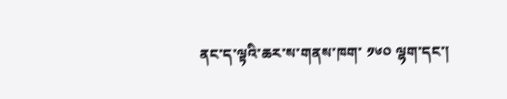ནང་ད་ལྟའི་ཆར་ས་གནས་ཁག་ ༡༦༠ ལྷག་དང་།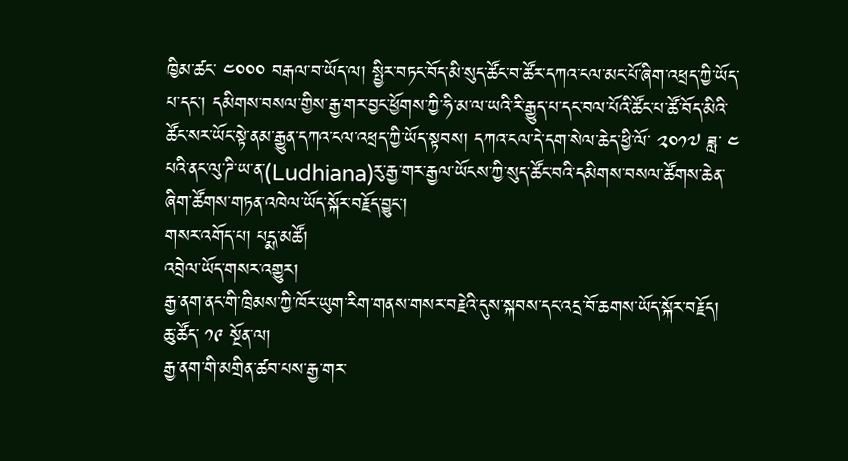ཁྱིམ་ཚང་ ༤༠༠༠ བརྒལ་བ་ཡོད་ལ། སྤྱིར་བཏང་བོད་མི་སུད་ཚོང་བ་ཚོར་དཀའ་ངལ་མང་པོ་ཞིག་འཕྲད་ཀྱི་ཡོད་པ་དང་། དམིགས་བསལ་གྱིས་རྒྱ་གར་བྱང་ཕྱོགས་ཀྱི་ཧི་མ་ལ་ཡའི་རི་རྒྱུད་པ་དང་བལ་པོའི་ཚོང་པ་ཚོ་བོད་མིའི་ཚོང་སར་ཡོང་སྟེ་ནམ་རྒྱུན་དཀའ་ངལ་འཕྲད་ཀྱི་ཡོད་སྟབས། དཀའ་ངལ་དེ་དག་སེལ་ཆེད་ཕྱི་ལོ་ ༢༠༡༧ ཟླ་ ༤ པའི་ནང་ལུ་ཌི་ཡ་ན་(Ludhiana)རུ་རྒྱ་གར་རྒྱལ་ཡོངས་ཀྱི་སུད་ཚོང་བའི་དམིགས་བསལ་ཚོགས་ཆེན་ཞིག་ཚོགས་གཏན་འཁེལ་ཡོད་སྐོར་བརྗོད་བྱུང་།
གསར་འགོད་པ། པདྨ་མཚོ།
འབྲེལ་ཡོད་གསར་འགྱུར།
རྒྱ་ནག་ནང་གི་ཁྲིམས་ཀྱི་ཁོར་ཡུག་རིག་གནས་གསར་བརྗེའི་དུས་སྐབས་དང་འདྲ་བོ་ཆགས་ཡོད་སྐོར་བརྗོད།
ཆུ་ཚོད་ ༡༩ སྔོན་ལ།
རྒྱ་ནག་གི་མགྲིན་ཚབ་པས་རྒྱ་གར་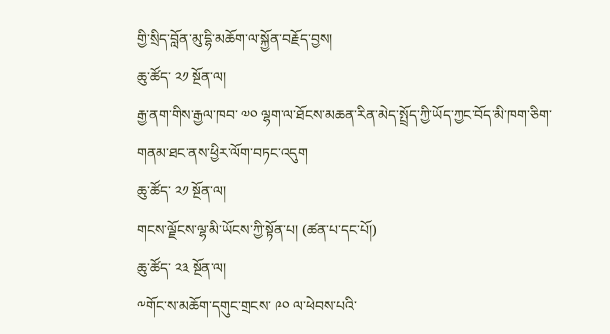གྱི་སྲིད་བློན་མུ་དྷི་མཆོག་ལ་སྐྱོན་བརྗོད་བྱས།
ཆུ་ཚོད་ ༢༡ སྔོན་ལ།
རྒྱ་ནག་གིས་རྒྱལ་ཁབ་ ༧༠ ལྷག་ལ་ཐོངས་མཆན་རིན་མེད་སྤྲོད་ཀྱི་ཡོད་ཀྱང་བོད་མི་ཁག་ཅིག་གནམ་ཐང་ནས་ཕྱིར་ལོག་བཏང་འདུག
ཆུ་ཚོད་ ༢༡ སྔོན་ལ།
གངས་ལྗོངས་ལྷ་མི་ཡོངས་ཀྱི་སྟོན་པ། (ཚན་པ་དང་པོ།)
ཆུ་ཚོད་ ༢༣ སྔོན་ལ།
༸གོང་ས་མཆོག་དགུང་གྲངས་ ༩༠ ལ་ཕེབས་པའི་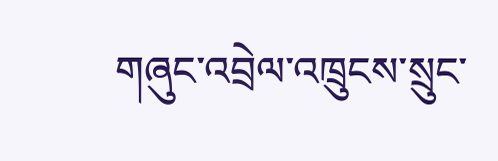གཞུང་འབྲེལ་འཁྲུངས་སྲུང་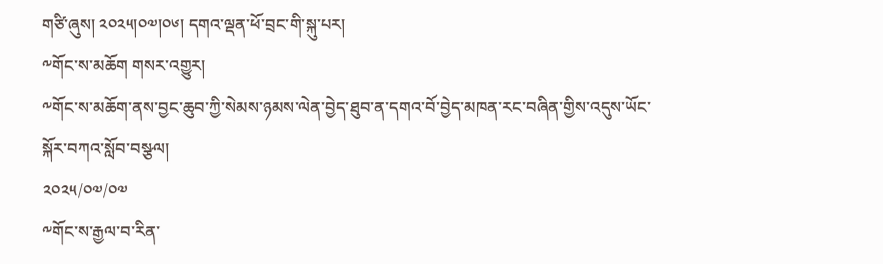གཙི་ཞུས། ༢༠༢༥།༠༧།༠༦། དགའ་ལྡན་ཕོ་བྲང་གི་སྐུ་པར།
༸གོང་ས་མཆོག གསར་འགྱུར།
༸གོང་ས་མཆོག་ནས་བྱང་ཆུབ་ཀྱི་སེམས་ཉམས་ལེན་བྱེད་ཐུབ་ན་དགའ་བོ་བྱེད་མཁན་རང་བཞིན་གྱིས་འདུས་ཡོང་སྐོར་བཀའ་སློབ་བསྩལ།
༢༠༢༥/༠༧/༠༧
༸གོང་ས་རྒྱལ་བ་རིན་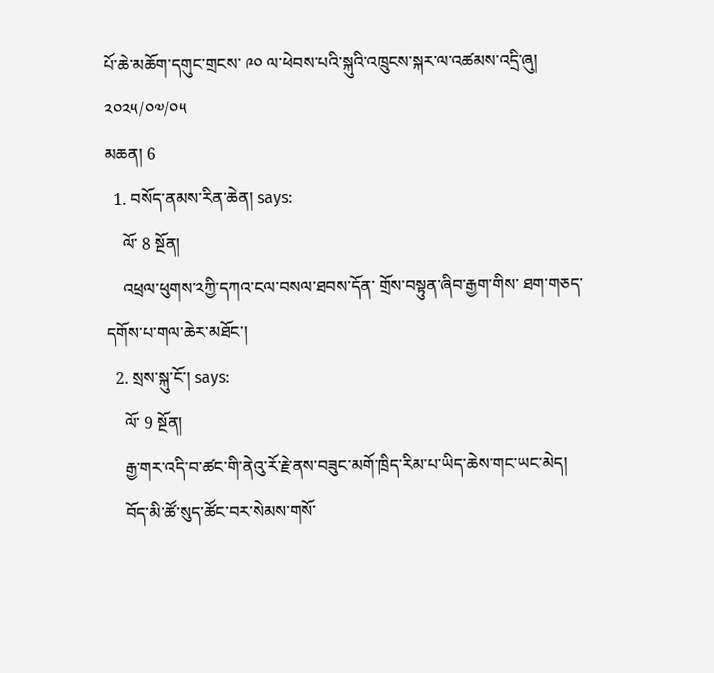པོ་ཆེ་མཆོག་དགུང་གྲངས་ ༩༠ ལ་ཕེབས་པའི་སྐུའི་འཁྲུངས་སྐར་ལ་འཚམས་འདྲི་ཞུ།
༢༠༢༥/༠༧/༠༥
མཆན། 6
  1. བསོད་ནམས་རིན་ཆེན། says:
    ལོ་ 8 སྔོན།
    འཕྲལ་ཕུགས་༢ཀྱི་དཀའ་ངལ་བསལ་ཐབས་དོན་ གྲོས་བསྟུན་ཞིབ་རྒྱག་གིས་ ཐག་གཅད་དགོས་པ་གལ་ཆེར་མཐོང་།
  2. སྲས་སྐུ་ངོ་། says:
    ལོ་ 9 སྔོན།
    རྒྱ་གར་འདི་བ་ཚང་གི་ནེའུ་རོ་རྗེ་ནས་བཟུང་མགོ་ཁྲིད་རིམ་པ་ཡིད་ཆེས་གང་ཡང་མེད།
    བོད་མི་ཚོ་སུད་ཚོང་བར་སེམས་གསོ་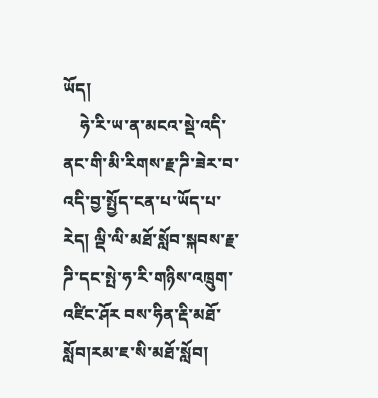ཡོད།
    ཧེ་རི་ཡ་ན་མངའ་སྡེ་འདི་ནང་གི་མི་རིགས་རྗ་ཌི་ཟེར་བ་འདི་བྱ་སྤྱོད་ངན་པ་ཡོད་པ་རེད། ལྡི་ལི་མཐོ་སློབ་སྐབས་རྗ་ཌི་དང་སྤེ་ཧ་རི་གཉིས་འཁྲུག་འཛིང་ཤོར བས་ཧིན་རྡི་མཐོ་སློབ།རམ་ཇ་སི་མཐོ་སློབ།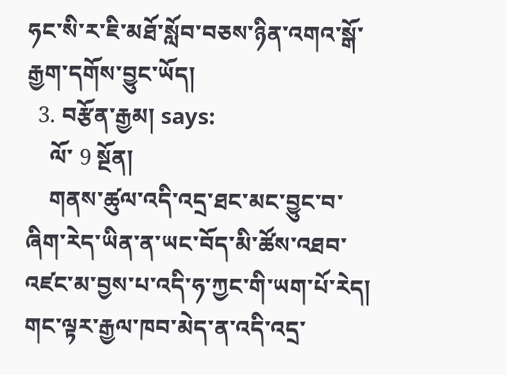ཧང་སི་ར་ཇི་མཐོ་སློབ་བཅས་ཉིན་འགའ་སྒོ་རྒྱག་དགོས་བྱུང་ཡོད།
  3. བརྩོན་རྒྱམ། says:
    ལོ་ 9 སྔོན།
    གནས་ཚུལ་འདི་འདྲ་ཐང་མང་བྱུང་བ་ཞིག་རེད་ཡིན་ན་ཡང་བོད་མི་ཚོས་འཐབ་འཛང་མ་བྱས་པ་འདི་ཧ་ཀྱང་གི་ཡག་པོ་རེད། གང་ལྟར་རྒྱལ་ཁབ་མེད་ན་འདི་འདྲ་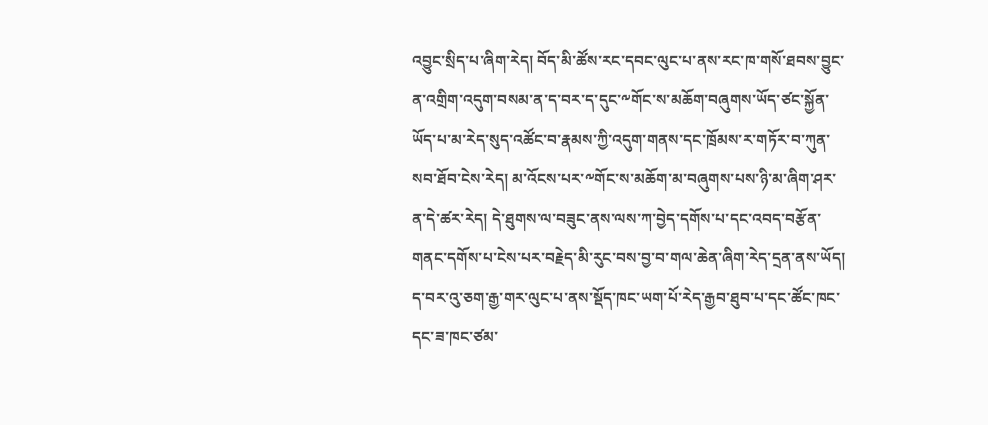འབྱུང་སྲིད་པ་ཞིག་རེད། བོད་མི་ཚོས་རང་དབང་ལུང་པ་ནས་རང་ཁ་གསོ་ཐབས་བྱུང་ན་འགྲིག་འདུག་བསམ་ན་ད་བར་ད་དུང་༸གོང་ས་མཆོག་བཞུགས་ཡོད་ཙང་སྐྱོན་ཡོད་པ་མ་རེད་སུད་འཚོང་བ་རྣམས་ཀྱི་འདུག་གནས་དང་ཁྲོམས་ར་གཏོར་བ་ཀུན་སབ་ཐོབ་ངེས་རེད། མ་འོངས་པར་༸གོང་ས་མཆོག་མ་བཞུགས་པས་ཉི་མ་ཞིག་ཤར་ན་དེ་ཚར་རེད། དེ་ཐུགས་ལ་བཟུང་ནས་ལས་ཀ་བྱེད་དགོས་པ་དང་འབད་བརྩོན་གནང་དགོས་པ་ངེས་པར་བརྗེད་མི་རུང་བས་བྱ་བ་གལ་ཆེན་ཞིག་རེད་དྲན་ནས་ཡོད། ད་བར་འུ་ཅག་རྒྱ་གར་ལུང་པ་ནས་སྡོད་ཁང་ཡག་པོ་རེད་རྒྱབ་ཐུབ་པ་དང་ཚོང་ཁང་དང་ཟ་ཁང་ཙམ་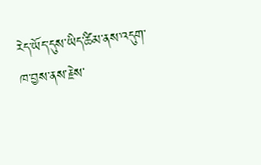རེད་ཡོད་དུས་ཡིད་ཚིམ་ནས་འདུག་ཁ་བྱས་ནས་རྗེས་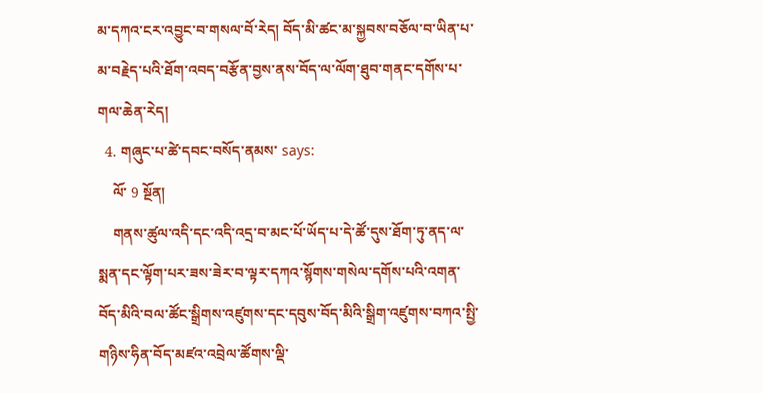མ་དཀའ་ངར་འབྱུང་བ་གསལ་བོ་རེད། བོད་མི་ཚང་མ་སྐྱབས་བཅོལ་བ་ཡིན་པ་མ་བརྗེད་པའི་ཐོག་འབད་བརྩོན་བྱས་ནས་བོད་ལ་ལོག་ཐུབ་གནང་དགོས་པ་གལ་ཆེན་རེད།
  4. གཞུང་པ་ཚེ་དབང་བསོད་ནམས་ says:
    ལོ་ 9 སྔོན།
    གནས་ཚུལ་འདི་དང་འདི་འདྲ་བ་མང་པོ་ཡོད་པ་དེ་ཚོ་དུས་ཐོག་ཏུ་ནད་ལ་སྨན་དང་ལྟོག་པར་ཟས་ཟེར་བ་ལྟར་དཀའ་སྙོགས་གསེལ་དགོས་པའི་འགན་བོད་མིའི་བལ་ཚོང་སྒྲིགས་འཛུགས་དང་དབུས་བོད་མིའི་སྒྲིག་འཛུགས་བཀའ་སྤྱི་གཉིས་ཧིན་བོད་མཛའ་འབྲེལ་ཚོགས་ལྡི་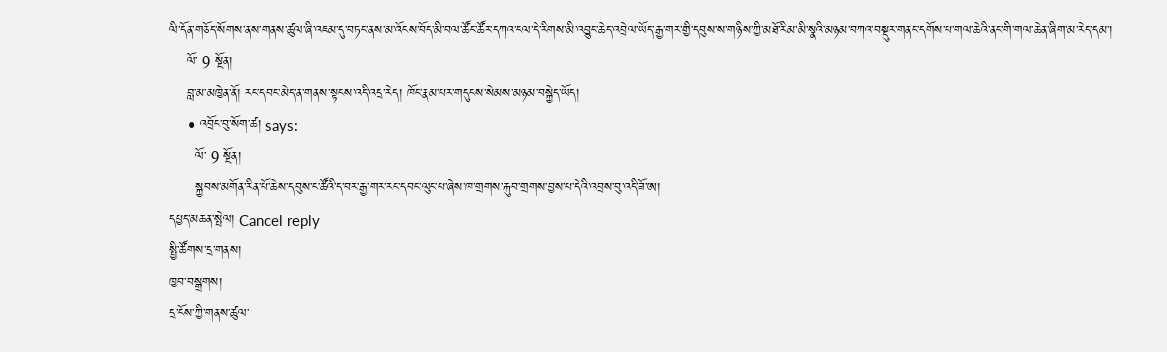ལི་དོན་གཅོད་སོགས་ནས་གནས་ཚུལ་ཞི་འཇམ་དུ་བཏང་ནས་མ་འོངས་བོད་མི་བལ་ཚོང་ཚོར་དཀའ་ངལ་དེ་རིགས་མི་འབྱུང་ཆེད་འབྲེལ་ཡོད་རྒྱ་གར་གྱི་དབུས་ས་གཉིས་ཀྱི་མཐོ་རིམ་མི་སྣའི་མཉམ་བཀའ་བསྡུར་གནང་དགོས་པ་གལ་ཆེའི་ནང་གི་གལ་ཆེན་ཞིག་མ་རེད་དམ་།
    ལོ་ 9 སྔོན།
    བླ་མ་མཁྱེན་ནོ། རང་དབང་མེད་ན་གནས་སྟངས་འདི་འདྲ་རེད། ཁོང་རྣམ་པར་གདུངས་སེམས་མཉམ་བསྐྱེད་ཡོད།
    • འབྲོང་བུ་སོག་ཚ། says:
      ལོ་ 9 སྔོན།
      སྐྱབས་མགོན་རིན་པོ་ཆེས་དབུས་ང་ཚོའི་ད་བར་རྒྱ་གར་རང་དབང་ལུང་པ་ཞེས་ཁ་གྲགས་རྐུབ་གྲགས་བྱས་པ་དེའི་འབྲས་བུ་འདི་ཟོ་ཨ།
དཔྱད་མཆན་སྤེལ། Cancel reply
སྤྱི་ཚོགས་དྲ་གནས།
ཁྱབ་བསྒྲགས།
དྲ་ངོས་ཀྱི་གནས་ཚུལ་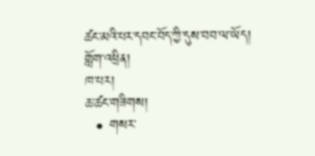ཚང་མའི་པར་དབང་བོད་ཀྱི་དུས་བབ་ལ་ཡོད།
གློག་འཕྲིན།
ཁ་པར།
ཆ་ཚང་གཟིགས།
  • གསར་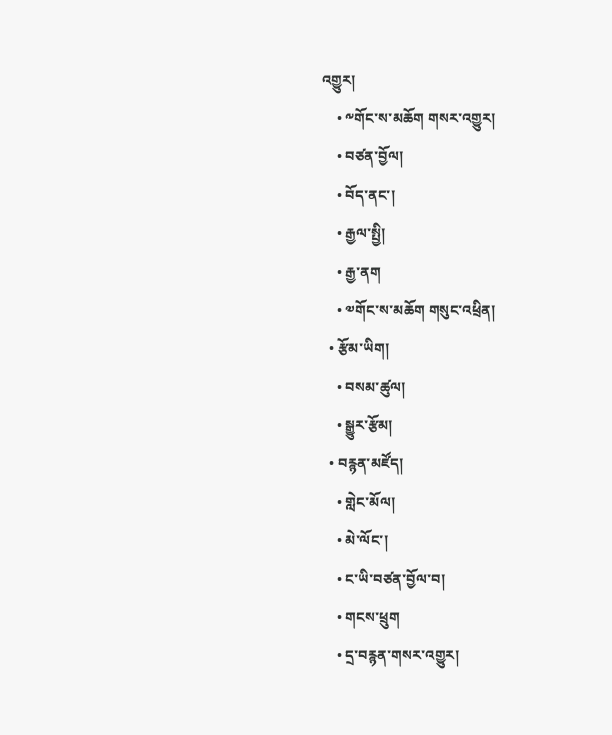འགྱུར།
    • ༸གོང་ས་མཆོག གསར་འགྱུར།
    • བཙན་བྱོལ།
    • བོད་ནང་།
    • རྒྱལ་སྤྱི།
    • རྒྱ་ནག
    • ༧གོང་ས་མཆོག གསུང་འཕྲིན།
  • རྩོམ་ཡིག།
    • བསམ་ཚུལ།
    • སྒྱུར་རྩོམ།
  • བརྙན་མཛོད།
    • གླེང་མོལ།
    • མེ་ལོང་།
    • ང་ཡི་བཙན་བྱོལ་བ།
    • གངས་ཕྲུག
    • དྲ་བརྙན་གསར་འགྱུར།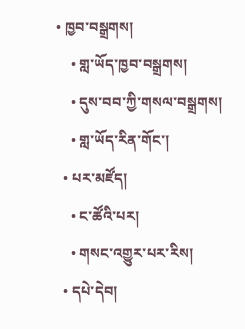• ཁྱབ་བསྒྲགས།
    • གླ་ཡོད་ཁྱབ་བསྒྲགས།
    • དུས་བབ་ཀྱི་གསལ་བསྒྲགས།
    • གླ་ཡོད་རིན་གོང་།
  • པར་མཛོད།
    • ང་ཚོའི་པར།
    • གསང་འགྱུར་པར་རིས།
  • དཔེ་དེབ།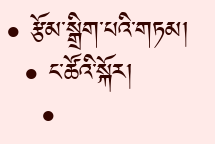• རྩོམ་སྒྲིག་པའི་གཏམ།
  • ང་ཚོའི་སྐོར།
    •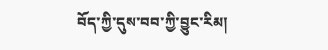བོད་ཀྱི་དུས་བབ་ཀྱི་བྱུང་རིམ།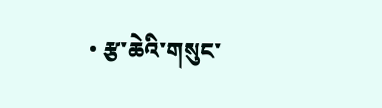• རྩ་ཆེའི་གསུང་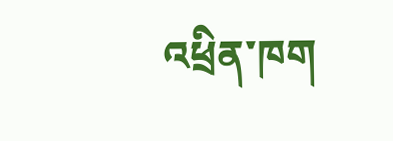འཕྲིན་ཁག